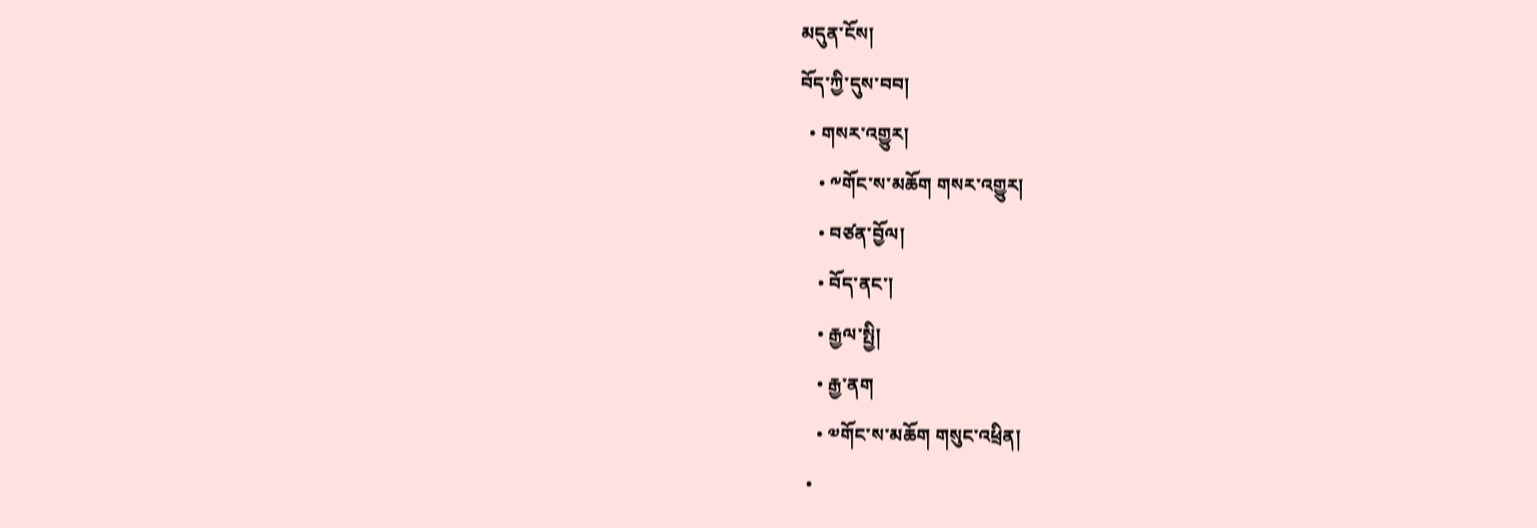མདུན་ངོས།
བོད་ཀྱི་དུས་བབ།
  • གསར་འགྱུར།
    • ༸གོང་ས་མཆོག གསར་འགྱུར།
    • བཙན་བྱོལ།
    • བོད་ནང་།
    • རྒྱལ་སྤྱི།
    • རྒྱ་ནག
    • ༧གོང་ས་མཆོག གསུང་འཕྲིན།
  •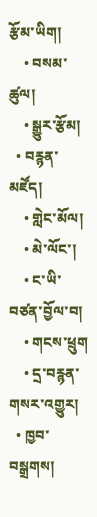རྩོམ་ཡིག།
    • བསམ་ཚུལ།
    • སྒྱུར་རྩོམ།
  • བརྙན་མཛོད།
    • གླེང་མོལ།
    • མེ་ལོང་།
    • ང་ཡི་བཙན་བྱོལ་བ།
    • གངས་ཕྲུག
    • དྲ་བརྙན་གསར་འགྱུར།
  • ཁྱབ་བསྒྲགས།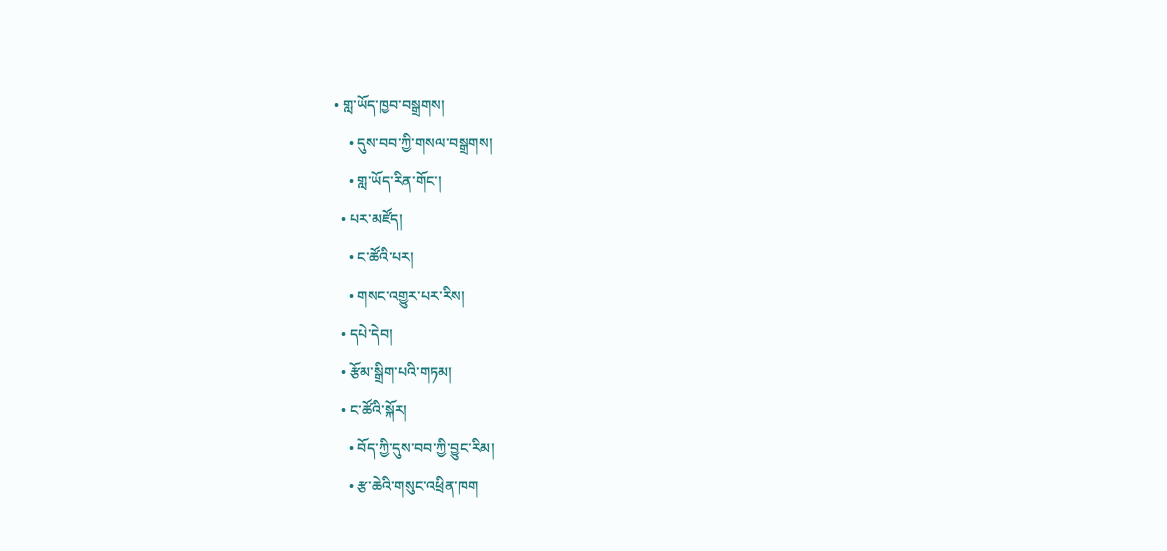• གླ་ཡོད་ཁྱབ་བསྒྲགས།
    • དུས་བབ་ཀྱི་གསལ་བསྒྲགས།
    • གླ་ཡོད་རིན་གོང་།
  • པར་མཛོད།
    • ང་ཚོའི་པར།
    • གསང་འགྱུར་པར་རིས།
  • དཔེ་དེབ།
  • རྩོམ་སྒྲིག་པའི་གཏམ།
  • ང་ཚོའི་སྐོར།
    • བོད་ཀྱི་དུས་བབ་ཀྱི་བྱུང་རིམ།
    • རྩ་ཆེའི་གསུང་འཕྲིན་ཁག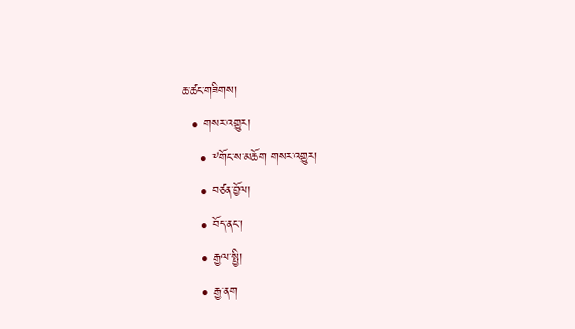ཆ་ཚང་གཟིགས།
  • གསར་འགྱུར།
    • ༸གོང་ས་མཆོག གསར་འགྱུར།
    • བཙན་བྱོལ།
    • བོད་ནང་།
    • རྒྱལ་སྤྱི།
    • རྒྱ་ནག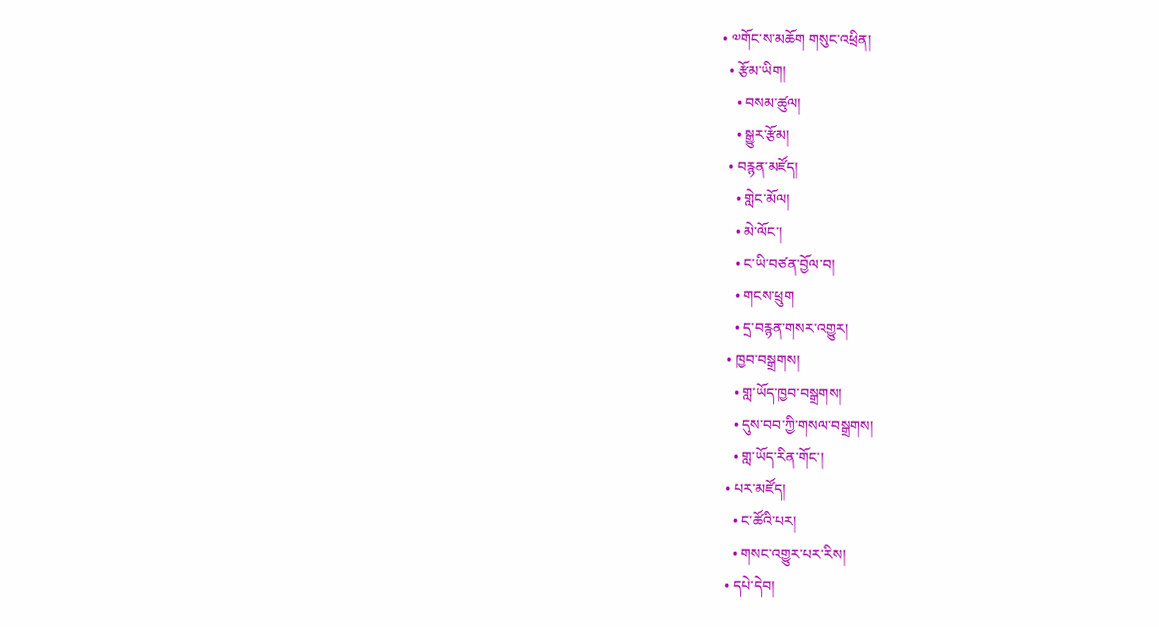• ༧གོང་ས་མཆོག གསུང་འཕྲིན།
  • རྩོམ་ཡིག།
    • བསམ་ཚུལ།
    • སྒྱུར་རྩོམ།
  • བརྙན་མཛོད།
    • གླེང་མོལ།
    • མེ་ལོང་།
    • ང་ཡི་བཙན་བྱོལ་བ།
    • གངས་ཕྲུག
    • དྲ་བརྙན་གསར་འགྱུར།
  • ཁྱབ་བསྒྲགས།
    • གླ་ཡོད་ཁྱབ་བསྒྲགས།
    • དུས་བབ་ཀྱི་གསལ་བསྒྲགས།
    • གླ་ཡོད་རིན་གོང་།
  • པར་མཛོད།
    • ང་ཚོའི་པར།
    • གསང་འགྱུར་པར་རིས།
  • དཔེ་དེབ།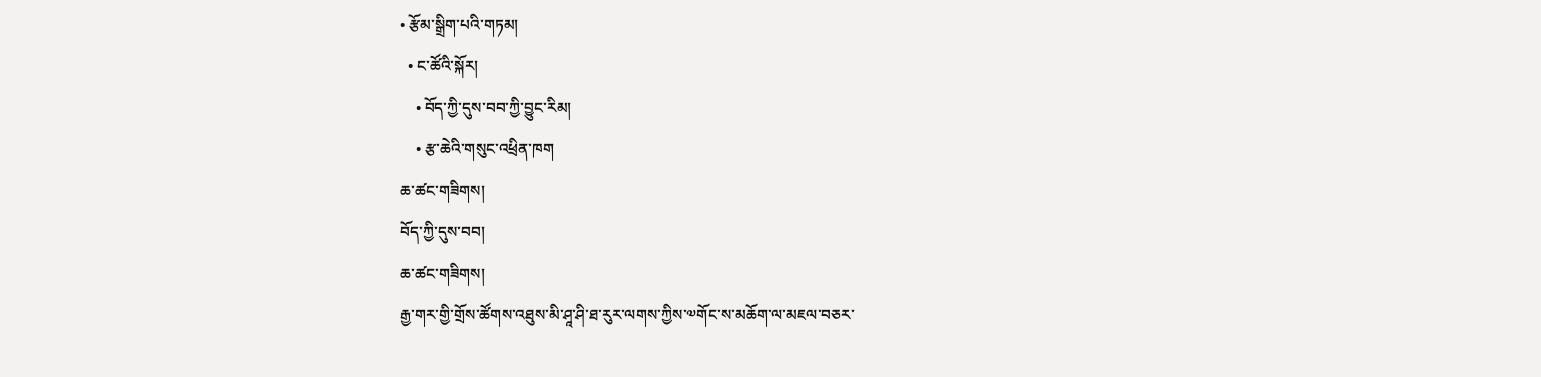• རྩོམ་སྒྲིག་པའི་གཏམ།
  • ང་ཚོའི་སྐོར།
    • བོད་ཀྱི་དུས་བབ་ཀྱི་བྱུང་རིམ།
    • རྩ་ཆེའི་གསུང་འཕྲིན་ཁག
ཆ་ཚང་གཟིགས།
བོད་ཀྱི་དུས་བབ།
ཆ་ཚང་གཟིགས།
རྒྱ་གར་གྱི་གྲོས་ཚོགས་འཐུས་མི་ཤཱ་ཤི་ཐ་རུར་ལགས་ཀྱིས་༧གོང་ས་མཆོག་ལ་མཇལ་བཅར་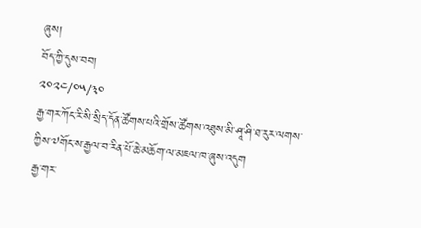ཞུས།
བོད་ཀྱི་དུས་བབ།
༢༠༢༤/༠༥/༣༠
རྒྱ་གར་ཀོང་རི་སི་སྲིད་དོན་ཚོགས་པའི་གྲོས་ཚོགས་འཐུས་མི་ཤཱ་ཤི་ཐ་རུར་ལགས་ཀྱིས་༧གོང་ས་རྒྱལ་བ་རིན་པོ་ཆེ་མཆོག་ལ་མཇལ་ཁ་ཞུས་འདུག
རྒྱ་གར་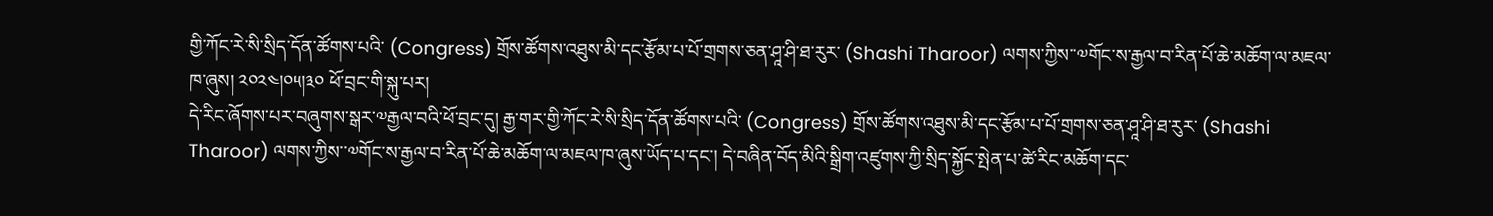གྱི་ཀོང་རེ་སི་སྲིད་དོན་ཚོགས་པའི་ (Congress) གྲོས་ཚོགས་འཐུས་མི་དང་རྩོམ་པ་པོ་གྲགས་ཅན་ཤཱ་ཤི་ཐ་རུར་ (Shashi Tharoor) ལགས་ཀྱིས་་༧གོང་ས་རྒྱལ་བ་རིན་པོ་ཆེ་མཆོག་ལ་མཇལ་ཁ་ཞུས། ༢༠༢༤།༠༥།༣༠ ཕོ་བྲང་གི་སྐུ་པར།
དེ་རིང་ཞོགས་པར་བཞུགས་སྒར་༧རྒྱལ་བའི་ཕོ་བྲང་དུ། རྒྱ་གར་གྱི་ཀོང་རེ་སི་སྲིད་དོན་ཚོགས་པའི་ (Congress) གྲོས་ཚོགས་འཐུས་མི་དང་རྩོམ་པ་པོ་གྲགས་ཅན་ཤཱ་ཤི་ཐ་རུར་ (Shashi Tharoor) ལགས་ཀྱིས་་༧གོང་ས་རྒྱལ་བ་རིན་པོ་ཆེ་མཆོག་ལ་མཇལ་ཁ་ཞུས་ཡོད་པ་དང་། དེ་བཞིན་བོད་མིའི་སྒྲིག་འཛུགས་ཀྱི་སྲིད་སྐྱོང་སྤེན་པ་ཚེ་རིང་མཆོག་དང་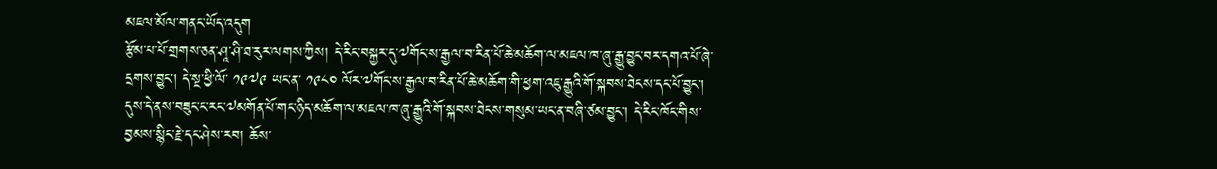མཇལ་མོལ་གནང་ཡོད་འདུག
རྩོམ་པ་པོ་གྲགས་ཅན་ཤཱ་ཤི་ཐ་རུར་ལགས་ཀྱིས། དེ་རིང་བསྐྱར་དུ་༧གོང་ས་རྒྱལ་བ་རིན་པོ་ཆེ་མཆོག་ལ་མཇལ་ཁ་ཞུ་རྒྱུ་བྱུང་བར་དགའ་པོ་ཞེ་དྲགས་བྱུང་། དེ་སྔ་ཕྱི་ལོ་ ༡༩༧༩ ཡང་ན་ ༡༩༨༠ ལོར་༧གོང་ས་རྒྱལ་བ་རིན་པོ་ཆེ་མཆོག་གི་ཕྱག་འཇུ་རྒྱུའི་གོ་སྐབས་ཐེངས་དང་པོ་བྱུང་། དུས་དེ་ནས་བཟུང་ང་རང་༧མགོན་པོ་གང་ཉིད་མཆོག་ལ་མཇལ་ཁ་ཞུ་རྒྱུའི་གོ་སྐབས་ཐེངས་གསུམ་ཡང་ན་བཞི་ཙམ་བྱུང་། དེ་རིང་ཁོང་གིས་བྱམས་སྙིང་རྗེ་དང་ཤེས་རབ། ཆོས་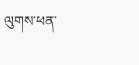ལུགས་ཕན་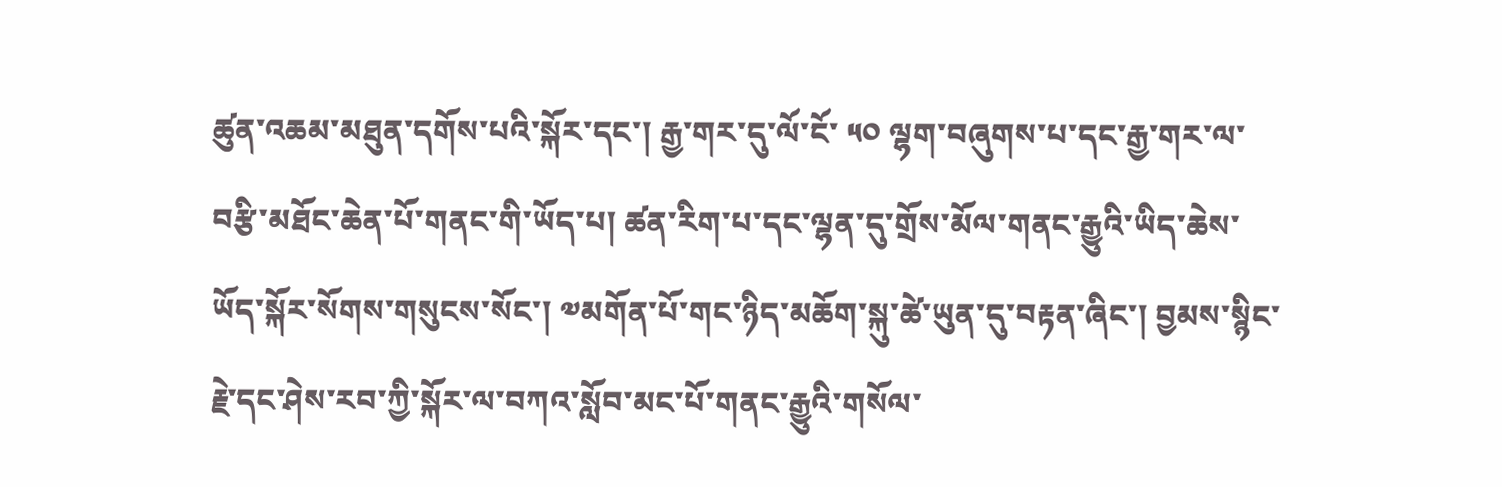ཚུན་འཆམ་མཐུན་དགོས་པའི་སྐོར་དང་། རྒྱ་གར་དུ་ལོ་ངོ་ ༥༠ ལྷག་བཞུགས་པ་དང་རྒྱ་གར་ལ་བརྩི་མཐོང་ཆེན་པོ་གནང་གི་ཡོད་པ། ཚན་རིག་པ་དང་ལྷན་དུ་གྲོས་མོལ་གནང་རྒྱུའི་ཡིད་ཆེས་ཡོད་སྐོར་སོགས་གསུངས་སོང་། ༧མགོན་པོ་གང་ཉིད་མཆོག་སྐུ་ཚེ་ཡུན་དུ་བརྟན་ཞིང་། བྱམས་སྙིང་རྗེ་དང་ཤེས་རབ་ཀྱི་སྐོར་ལ་བཀའ་སློབ་མང་པོ་གནང་རྒྱུའི་གསོལ་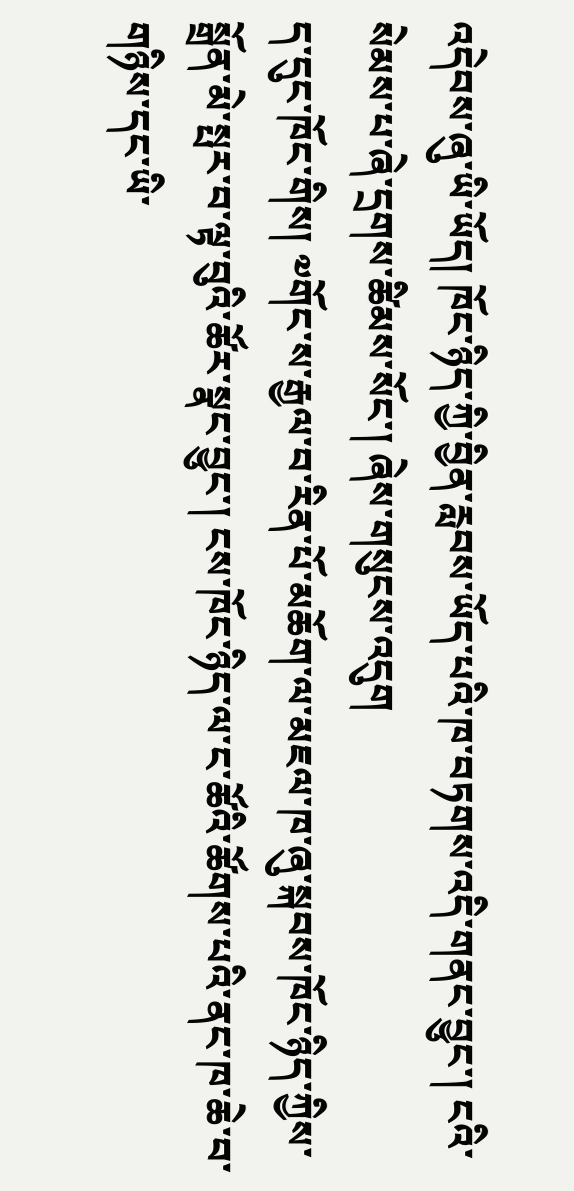འདེབས་ཞུ་ཡི་ཡོད། ཁོང་ཉིད་ཀྱི་བྱིན་རླབས་ཡོད་པའི་ཁ་བཏགས་འདི་གནང་བྱུང་། ངའི་སེམས་པ་ཞེ་དྲགས་ཚིམས་སོང་། ཞེས་གསུངས་འདུག
ད་དུང་ཁོང་གིས། ༧གོང་ས་རྒྱལ་བ་རིན་པོ་མཆོག་ལ་མཇལ་ཁ་ཞུ་སྐབས་ཁོང་ཉིད་ཀྱིས་སྒྲོན་མེ་སྤར་བ་ལྟ་བུའི་ཚོར་སྣང་བྱུང་། ངས་ཁོང་ཉིད་ལ་ང་ཚོའི་ཚོགས་པའི་ནང་ཁ་ཆེ་བ་གཉིས་དང་ཡི་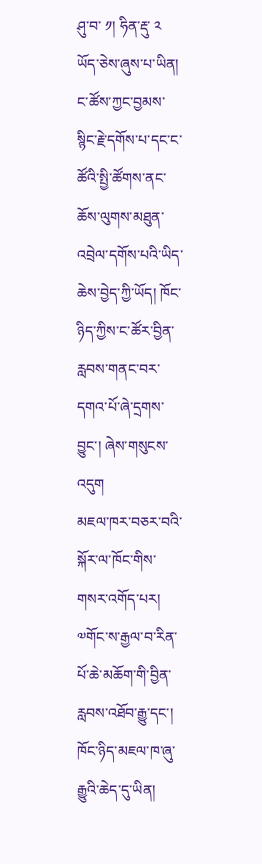ཤུ་བ་ ༡། ཧིན་རྡུ་ ༢ ཡོད་ཅེས་ཞུས་པ་ཡིན། ང་ཚོས་ཀྱང་བྱམས་སྙིང་རྗེ་དགོས་པ་དང་ང་ཚོའི་སྤྱི་ཚོགས་ནང་ཆོས་ལུགས་མཐུན་འབྲེལ་དགོས་པའི་ཡིད་ཆེས་བྱེད་ཀྱི་ཡོད། ཁོང་ཉིད་ཀྱིས་ང་ཚོར་བྱིན་རླབས་གནང་བར་དགའ་པོ་ཞེ་དྲགས་བྱུང་། ཞེས་གསུངས་འདུག
མཇལ་ཁར་བཅར་བའི་སྐོར་ལ་ཁོང་གིས་གསར་འགོད་པར། ༧གོང་ས་རྒྱལ་བ་རིན་པོ་ཆེ་མཆོག་གི་བྱིན་རླབས་འཐོབ་རྒྱུ་དང་། ཁོང་ཉིད་མཇལ་ཁ་ཞུ་རྒྱུའི་ཆེད་དུ་ཡིན།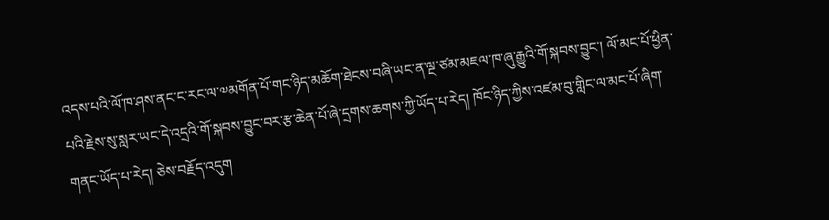འདས་པའི་ལོ་ཁ་ཤས་ནང་ང་རང་ལ་༧མགོན་པོ་གང་ཉིད་མཆོག་ཐེངས་བཞི་ཡང་ན་ལྔ་ཙམ་མཇལ་ཁ་ཞུ་རྒྱུའི་གོ་སྐབས་བྱུང་། ལོ་མང་པོ་ཕྱིན་པའི་རྗེས་སུ་སླར་ཡང་དེ་འདྲའི་གོ་སྐབས་བྱུང་བར་རྩ་ཆེན་པོ་ཞེ་དྲགས་ཆགས་ཀྱི་ཡོད་པ་རེད། ཁོང་ཉིད་ཀྱིས་འཛམ་བུ་གླིང་ལ་མང་པོ་ཞིག་གནང་ཡོད་པ་རེད། ཅེས་བརྗོད་འདུག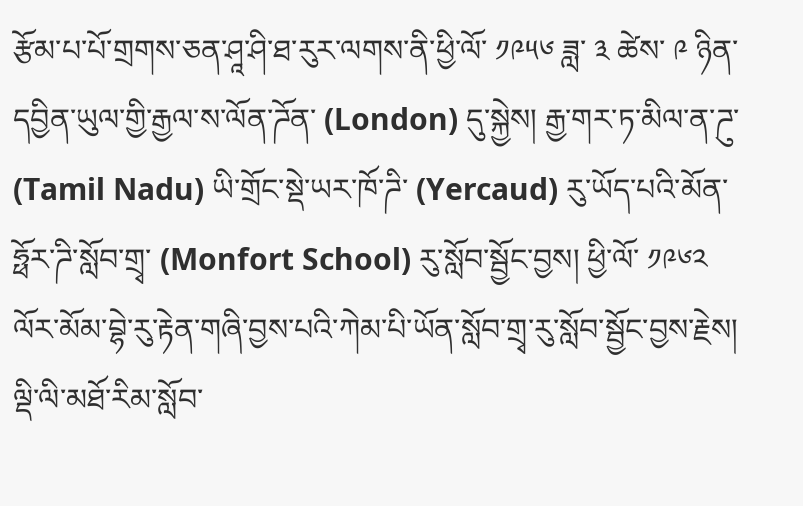རྩོམ་པ་པོ་གྲགས་ཅན་ཤཱ་ཤི་ཐ་རུར་ལགས་ནི་ཕྱི་ལོ་ ༡༩༥༦ ཟླ་ ༣ ཚེས་ ༩ ཉིན་དབྱིན་ཡུལ་གྱི་རྒྱལ་ས་ལོན་ཌོན་ (London) དུ་སྐྱེས། རྒྱ་གར་ཏ་མིལ་ན་ཌུ་ (Tamil Nadu) ཡི་གྲོང་སྡེ་ཡར་ཁོ་ཌི་ (Yercaud) རུ་ཡོད་པའི་མོན་ཧྥོར་ཌི་སློབ་གྲྭ་ (Monfort School) རུ་སློབ་སྦྱོང་བྱས། ཕྱི་ལོ་ ༡༩༦༢ ལོར་མོམ་བྷེ་རུ་རྟེན་གཞི་བྱས་པའི་ཀེམ་པི་ཡོན་སློབ་གྲྭ་རུ་སློབ་སྦྱོང་བྱས་རྗེས། ལྡི་ལི་མཐོ་རིམ་སློབ་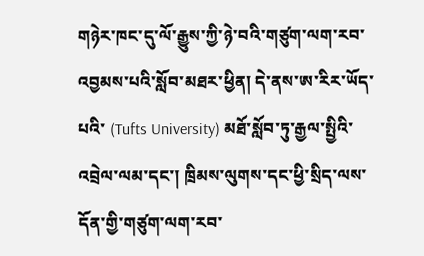གཉེར་ཁང་དུ་ལོ་རྒྱུས་ཀྱི་ཉེ་བའི་གཙུག་ལག་རབ་འབྱམས་པའི་སློབ་མཐར་ཕྱིན། དེ་ནས་ཨ་རིར་ཡོད་པའི་ (Tufts University) མཐོ་སློབ་ཏུ་རྒྱལ་སྤྱིའི་འབྲེལ་ལམ་དང་། ཁྲིམས་ལུགས་དང་ཕྱི་སྲིད་ལས་དོན་གྱི་གཙུག་ལག་རབ་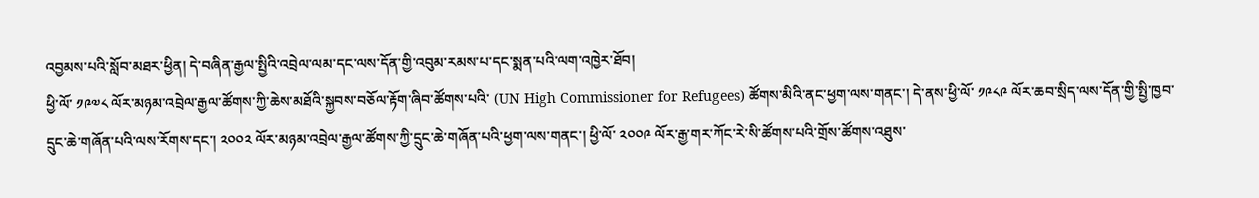འབྱམས་པའི་སློབ་མཐར་ཕྱིན། དེ་བཞིན་རྒྱལ་སྤྱིའི་འབྲེལ་ལམ་དང་ལས་དོན་གྱི་འབུམ་རམས་པ་དང་སྨན་པའི་ལག་འཁྱེར་ཐོབ།
ཕྱི་ལོ་ ༡༩༧༨ ལོར་མཉམ་འབྲེལ་རྒྱལ་ཚོགས་ཀྱི་ཆེས་མཐོའི་སྐྱབས་བཅོལ་རྟོག་ཞིབ་ཚོགས་པའི་ (UN High Commissioner for Refugees) ཚོགས་མིའི་ནང་ཕྱག་ལས་གནང་། དེ་ནས་ཕྱི་ལོ་ ༡༩༨༩ ལོར་ཆབ་སྲིད་ལས་དོན་གྱི་སྤྱི་ཁྱབ་དྲུང་ཆེ་གཞོན་པའི་ལས་རོགས་དང་། ༢༠༠༢ ལོར་མཉམ་འབྲེལ་རྒྱལ་ཚོགས་ཀྱི་དྲུང་ཆེ་གཞོན་པའི་ཕྱག་ལས་གནང་། ཕྱི་ལོ་ ༢༠༠༩ ལོར་རྒྱ་གར་ཀོང་རེ་སི་ཚོགས་པའི་གྲོས་ཚོགས་འཐུས་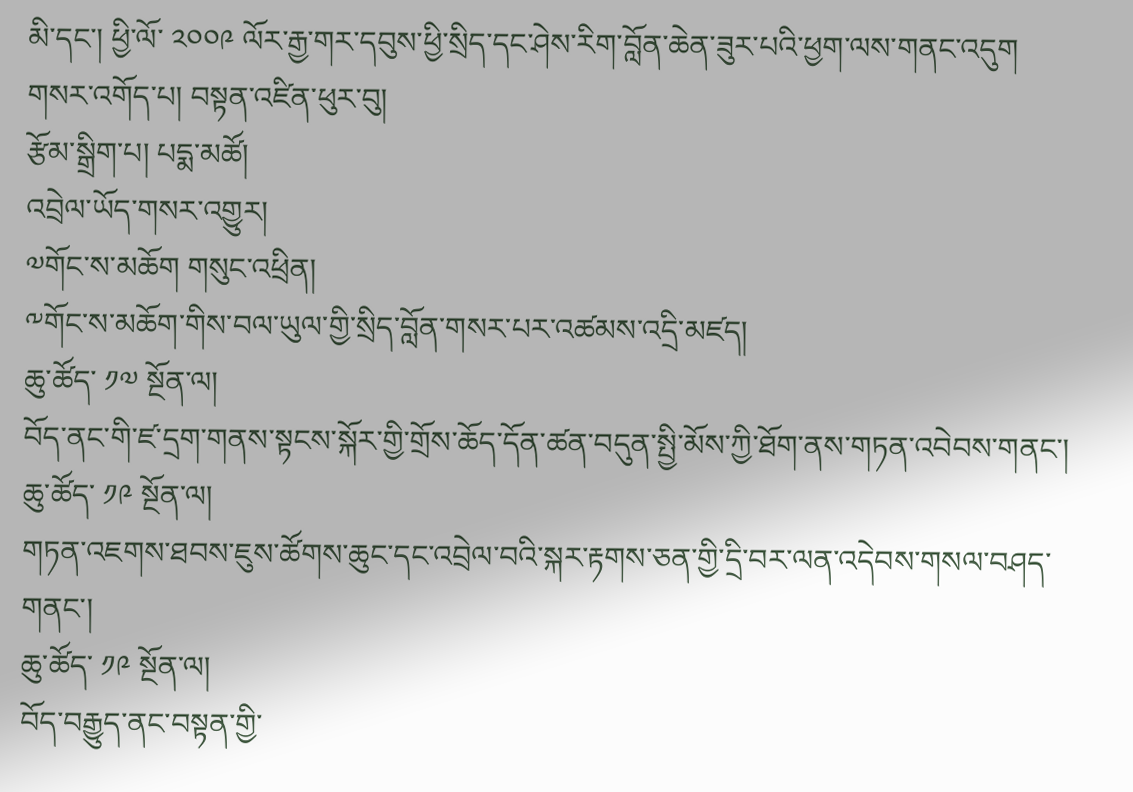མི་དང་། ཕྱི་ལོ་ ༢༠༠༩ ལོར་རྒྱ་གར་དབུས་ཕྱི་སྲིད་དང་ཤེས་རིག་བློན་ཆེན་ཟུར་པའི་ཕྱག་ལས་གནང་འདུག
གསར་འགོད་པ། བསྟན་འཛིན་ཕུར་བུ།
རྩོམ་སྒྲིག་པ། པདྨ་མཚོ།
འབྲེལ་ཡོད་གསར་འགྱུར།
༧གོང་ས་མཆོག གསུང་འཕྲིན།
༸གོང་ས་མཆོག་གིས་བལ་ཡུལ་གྱི་སྲིད་བློན་གསར་པར་འཚམས་འདྲི་མཛད།
ཆུ་ཚོད་ ༡༧ སྔོན་ལ།
བོད་ནང་གི་ཛ་དྲག་གནས་སྟངས་སྐོར་གྱི་གྲོས་ཆོད་དོན་ཚན་བདུན་སྤྱི་མོས་ཀྱི་ཐོག་ནས་གཏན་འབེབས་གནང་།
ཆུ་ཚོད་ ༡༩ སྔོན་ལ།
གཏན་འཇགས་ཐབས་ཇུས་ཚོགས་ཆུང་དང་འབྲེལ་བའི་སྐར་རྟགས་ཅན་གྱི་དྲི་བར་ལན་འདེབས་གསལ་བཤད་གནང་།
ཆུ་ཚོད་ ༡༩ སྔོན་ལ།
བོད་བརྒྱུད་ནང་བསྟན་གྱི་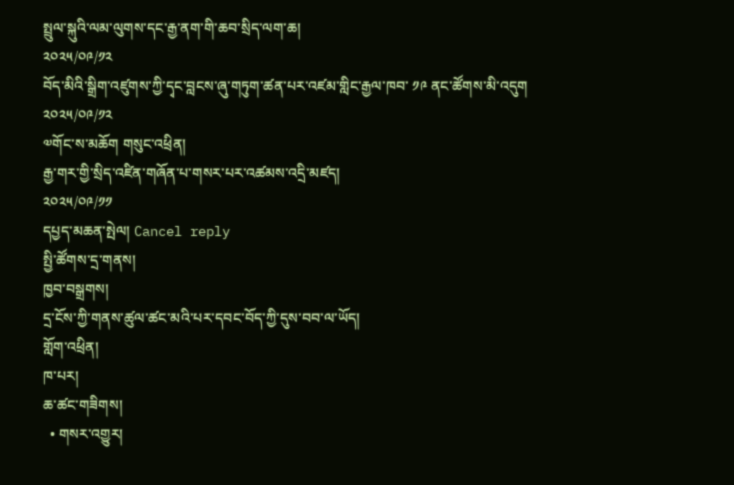སྤྲུལ་སྐུའི་ལམ་ལུགས་དང་རྒྱ་ནག་གི་ཆབ་སྲིད་ལག་ཆ།
༢༠༢༥/༠༩/༡༢
བོད་མིའི་སྒྲིག་འཛུགས་ཀྱི་དྭང་བླངས་ཞུ་གཏུག་ཚན་པར་འཛམ་གླིང་རྒྱལ་ཁབ་ ༡༩ ནང་ཚོགས་མི་འདུག
༢༠༢༥/༠༩/༡༢
༧གོང་ས་མཆོག གསུང་འཕྲིན།
རྒྱ་གར་གྱི་སྲིད་འཛིན་གཞོན་པ་གསར་པར་འཚམས་འདྲི་མཛད།
༢༠༢༥/༠༩/༡༡
དཔྱད་མཆན་སྤེལ། Cancel reply
སྤྱི་ཚོགས་དྲ་གནས།
ཁྱབ་བསྒྲགས།
དྲ་ངོས་ཀྱི་གནས་ཚུལ་ཚང་མའི་པར་དབང་བོད་ཀྱི་དུས་བབ་ལ་ཡོད།
གློག་འཕྲིན།
ཁ་པར།
ཆ་ཚང་གཟིགས།
  • གསར་འགྱུར།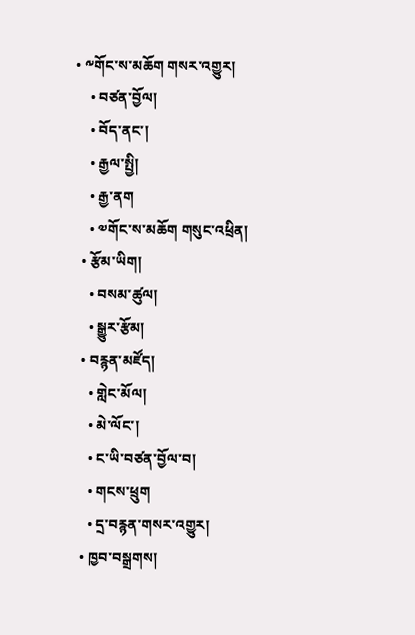• ༸གོང་ས་མཆོག གསར་འགྱུར།
    • བཙན་བྱོལ།
    • བོད་ནང་།
    • རྒྱལ་སྤྱི།
    • རྒྱ་ནག
    • ༧གོང་ས་མཆོག གསུང་འཕྲིན།
  • རྩོམ་ཡིག།
    • བསམ་ཚུལ།
    • སྒྱུར་རྩོམ།
  • བརྙན་མཛོད།
    • གླེང་མོལ།
    • མེ་ལོང་།
    • ང་ཡི་བཙན་བྱོལ་བ།
    • གངས་ཕྲུག
    • དྲ་བརྙན་གསར་འགྱུར།
  • ཁྱབ་བསྒྲགས།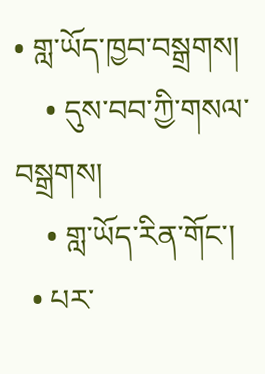• གླ་ཡོད་ཁྱབ་བསྒྲགས།
    • དུས་བབ་ཀྱི་གསལ་བསྒྲགས།
    • གླ་ཡོད་རིན་གོང་།
  • པར་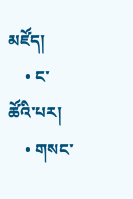མཛོད།
    • ང་ཚོའི་པར།
    • གསང་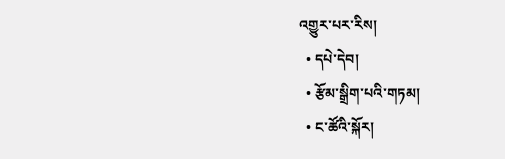འགྱུར་པར་རིས།
  • དཔེ་དེབ།
  • རྩོམ་སྒྲིག་པའི་གཏམ།
  • ང་ཚོའི་སྐོར།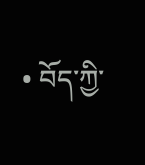• བོད་ཀྱི་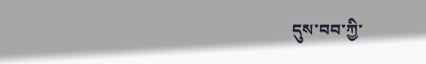དུས་བབ་ཀྱི་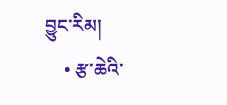བྱུང་རིམ།
    • རྩ་ཆེའི་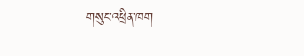གསུང་འཕྲིན་ཁག